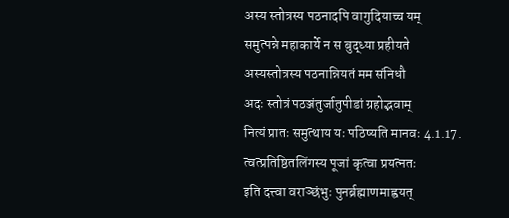अस्य स्तोत्रस्य पठनादपि वागुदियाच्च यम्
समुत्पन्ने महाकार्ये न स बुद्ध्या प्रहीयते
अस्यस्तोत्रस्य पठनान्नियतं मम संनिधौ
अदः स्तोत्रं पठञ्जंतुर्जातुपीडां ग्रहोद्भवाम्
नित्यं प्रातः समुत्थाय यः पठिष्यति मानवः 4.1.17.
त्वत्प्रतिष्ठितलिंगस्य पूजां कृत्वा प्रयत्नतः
इति दत्त्वा वराञ्छंभुः पुनर्ब्रह्माणमाह्वयत्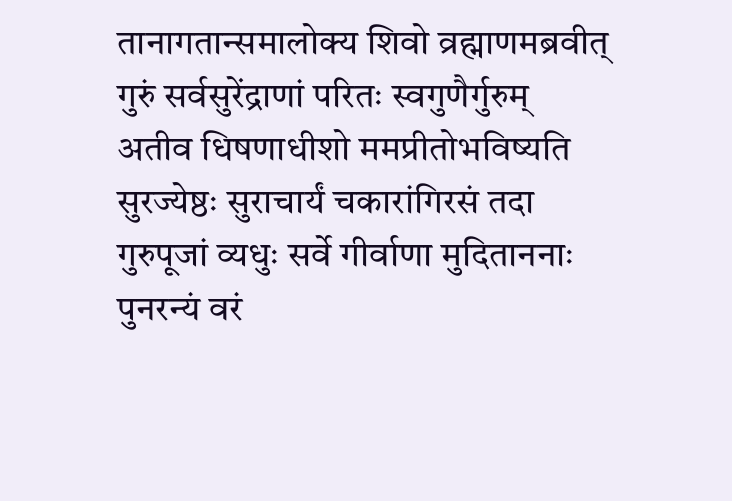तानागतान्समालोक्य शिवो व्रह्माणमब्रवीत्
गुरुं सर्वसुरेंद्राणां परितः स्वगुणैर्गुरुम्
अतीव धिषणाधीशो ममप्रीतोभविष्यति
सुरज्येष्ठः सुराचार्यं चकारांगिरसं तदा
गुरुपूजां व्यधुः सर्वे गीर्वाणा मुदिताननाः
पुनरन्यं वरं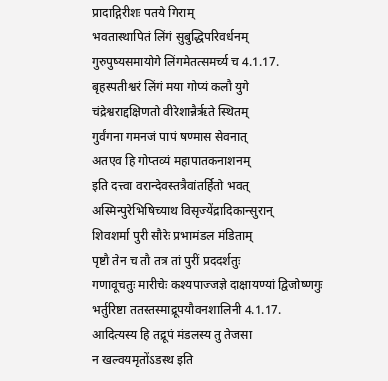प्रादाद्गिरीशः पतये गिराम्
भवतास्थापितं लिंगं सुबुद्धिपरिवर्धनम्
गुरुपुष्यसमायोगे लिंगमेतत्समर्च्य च 4.1.17.
बृहस्पतीश्वरं लिंगं मया गोप्यं कलौ युगे
चंद्रेश्वराद्दक्षिणतो वीरेशान्नैर्ऋते स्थितम्
गुर्वंगना गमनजं पापं षण्मास सेवनात्
अतएव हि गोप्तव्यं महापातकनाशनम्
इति दत्त्वा वरान्देवस्तत्रैवांतर्हितो भवत्
अस्मिन्पुरेभिषिच्याथ विसृज्येंद्रादिकान्सुरान्
शिवशर्मा पुरी सौरेः प्रभामंडल मंडिताम्
पृष्टौ तेन च तौ तत्र तां पुरीं प्रददर्शतुः
गणावूचतुः मारीचेः कश्यपाज्जज्ञे दाक्षायण्यां द्विजोष्णगुः
भर्तुरिष्टा ततस्तस्माद्रूपयौवनशालिनी 4.1.17.
आदित्यस्य हि तद्रूपं मंडलस्य तु तेजसा
न खल्वयमृतोंऽडस्थ इति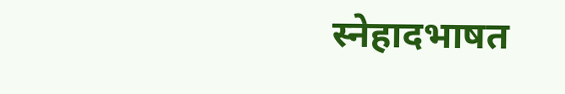स्नेहादभाषत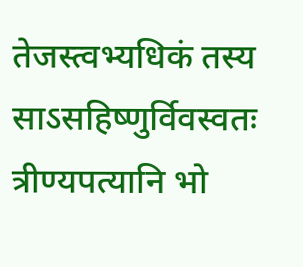तेजस्त्वभ्यधिकं तस्य साऽसहिष्णुर्विवस्वतः
त्रीण्यपत्यानि भो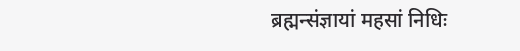ब्रह्मन्संज्ञायां महसां निधिः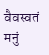वैवस्वतं मनुं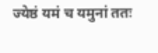ज्येष्ठं यमं च यमुनां ततः